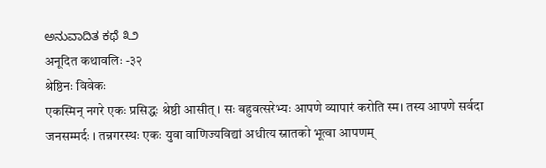ಅನುವಾದಿತ ಕಥೆ ೩೨
अनूदित कथावलिः -३२
श्रेष्ठिनः विवेकः
एकस्मिन् नगरे एकः प्रसिद्धः श्रेष्ठी आसीत् । सः बहुवत्सरेभ्यः आपणे व्यापारं करोति स्म। तस्य आपणे सर्वदा जनसम्मर्दः । तन्नगरस्थः एकः युवा वाणिज्यविद्यां अधीत्य स्नातको भूत्वा आपणम्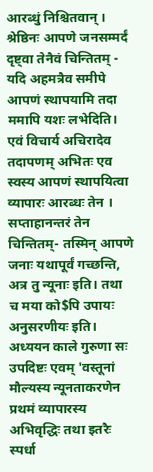आरब्धुं निश्चितवान् । श्रेष्ठिनः आपणे जनसम्मर्दं दृष्ट्वा तेनैवं चिन्तितम् - यदि अहमत्रैव समीपे आपणं स्थापयामि तदा ममापि यशः लभेदिति।
एवं विचार्य अचिरादेव तदापणम् अभितः एव स्वस्य आपणं स्थापयित्वा व्यापारः आरब्धः तेन । सप्ताहानन्तरं तेन चिन्तितम्- तस्मिन् आपणे जनाः यथापूर्वं गच्छन्ति, अत्र तु न्यूनाः इति। तथा च मया को$पि उपायः अनुसरणीयः इति। अध्ययन काले गुरुणा सः उपदिष्टः एवम् 'वस्तूनां मौल्यस्य न्यूनताकरणेन प्रथमं व्यापारस्य अभिवृद्धिः तथा इतरैः स्पर्धा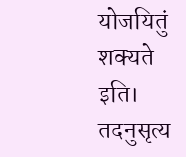योजयितुं शक्यते इति। तदनुसृत्य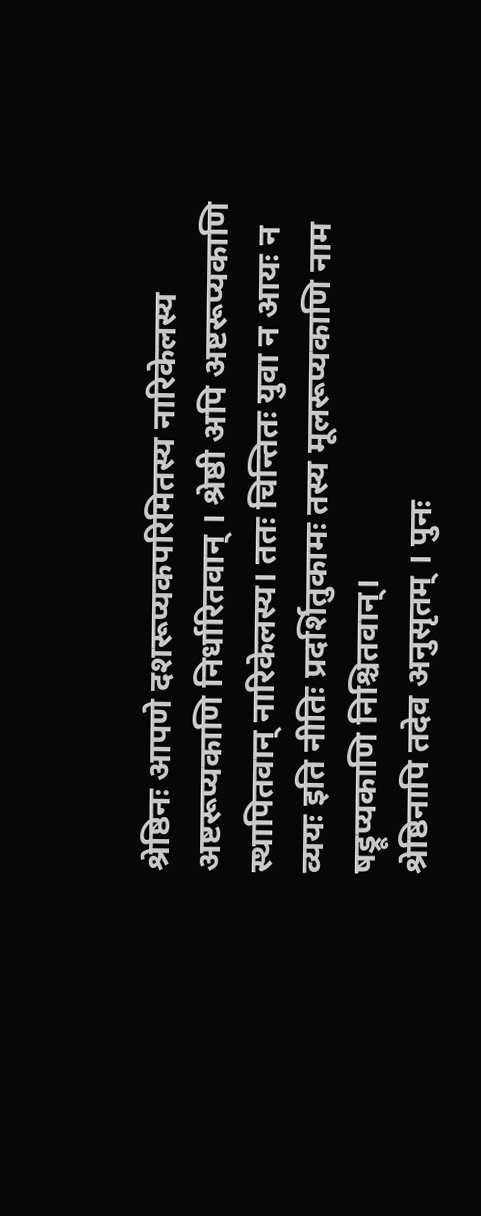श्रेष्ठिनः आपणे दशरूप्यकपरिमितस्य नारिकेलस्य अष्टरूप्यकाणि निर्धारितवान् । श्रेष्ठी अपि अष्टरूप्यकाणि स्थापितवान् नारिकेलस्य। ततः चिन्तितः युवा न आयः न व्ययः इति नीतिः प्रदर्शितुकामः तस्य मूलरूप्यकाणि नाम षड्रूप्यकाणि निश्चितवान्।
श्रेष्ठिनापि तदेव अनुसृतम् । पुनः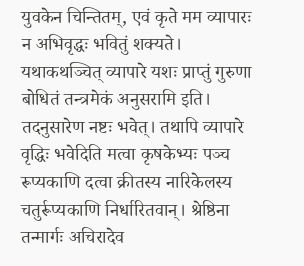युवकेन चिन्तितम्, एवं कृते मम व्यापारः न अभिवृद्धः भवितुं शक्यते। यथाकथञ्चित् व्यापारे यशः प्राप्तुं गुरुणा बोधितं तन्त्रमेकं अनुसरामि इति। तदनुसारेण नष्टः भवेत्। तथापि व्यापारे वृद्धिः भवेदिति मत्वा कृषकेभ्यः पञ्च रूप्यकाणि दत्वा क्रीतस्य नारिकेलस्य चतुर्रूप्यकाणि निर्धारितवान्। श्रेष्ठिना तन्मार्गः अचिरादेव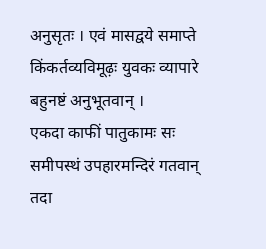अनुसृतः । एवं मासद्वये समाप्ते किंकर्तव्यविमूढ़ः युवकः व्यापारे बहुनष्टं अनुभूतवान् ।
एकदा काफीं पातुकामः सः समीपस्थं उपहारमन्दिरं गतवान् तदा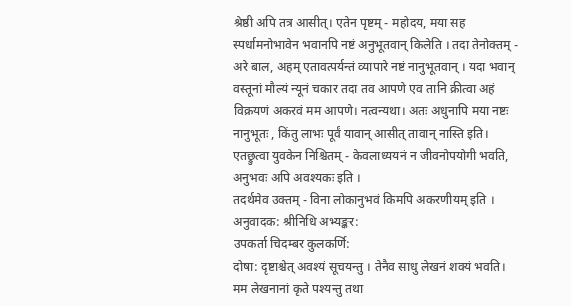श्रेष्ठी अपि तत्र आसीत्। एतेन पृष्टम् - महोदय, मया सह स्पर्धामनोभावेन भवानपि नष्टं अनुभूतवान् किलेति । तदा तेनोक्तम् - अरे बाल, अहम् एतावत्पर्यन्तं व्यापारे नष्टं नानुभूतवान् । यदा भवान् वस्तूनां मौल्यं न्यूनं चकार तदा तव आपणे एव तानि क्रीत्वा अहं विक्रयणं अकरवं मम आपणे। नत्वन्यथा। अतः अधुनापि मया नष्टः नानुभूतः , किंतु लाभः पूर्वं यावान् आसीत् तावान् नास्ति इति। एतछ्रुत्वा युवकेन निश्चितम् - केवलाध्ययनं न जीवनोपयोगी भवति, अनुभवः अपि अवश्यकः इति ।
तदर्थमेव उक्तम् - विना लोकानुभवं किमपि अकरणीयम् इति ।
अनुवादक: श्रीनिधि अभ्यङ्कर:
उपकर्ता चिदम्बर कुलकर्णि:
दोषा: दृष्टाश्चेत् अवश्यं सूचयन्तु । तेनैव साधु लेखनं शक्यं भवति।
मम लेखनानां कृते पश्यन्तु तथा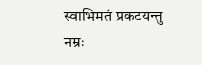स्वाभिमतं प्रकटयन्तु
नम्रः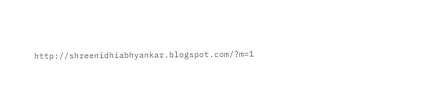http://shreenidhiabhyankar.blogspot.com/?m=1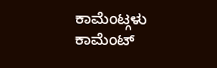ಕಾಮೆಂಟ್ಗಳು
ಕಾಮೆಂಟ್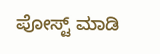ಪೋಸ್ಟ್ ಮಾಡಿ